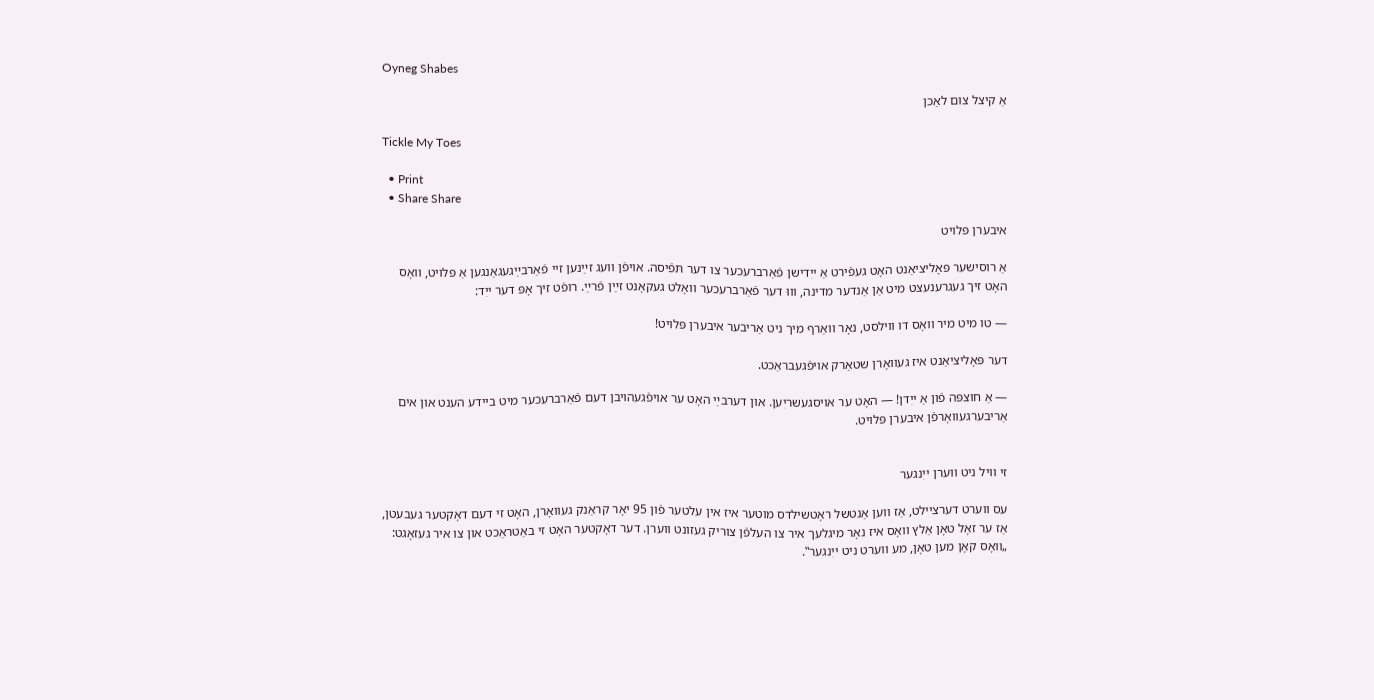Oyneg Shabes

אַ קיצל צום לאַכן

Tickle My Toes

  • Print
  • Share Share

איבערן פּלויט

אַ רוסישער פּאָליציאַנט האָט געפֿירט אַ ייִדישן פֿאַרברעכער צו דער תּפֿיסה. אויפֿן וועג זײַנען זיי פֿאַרבײַגעגאַנגען אַ פּלויט, וואָס האָט זיך געגרענעצט מיט אַן אַנדער מדינה, וווּ דער פֿאַרברעכער וואָלט געקאָנט זײַן פֿרײַ. רופֿט זיך אָפּ דער ייִד:

— טו מיט מיר וואָס דו ווילסט, נאָר וואַרף מיך ניט אַריבער איבערן פּלויט!

דער פּאָליציאַנט איז געוואָרן שטאַרק אויפֿגעבראַכט.

— אַ חוצפּה פֿון אַ ייִדן! — האָט ער אויסגעשריִען. און דערבײַ האָט ער אויפֿגעהויבן דעם פֿאַרברעכער מיט ביידע הענט און אים אַריבערגעוואָרפֿן איבערן פּלויט.


זי וויל ניט ווערן ייִנגער

עס ווערט דערציילט, אַז ווען אַנטשל ראָטשילדס מוטער איז אין עלטער פֿון 95 יאָר קראַנק געוואָרן, האָט זי דעם דאָקטער געבעטן, אַז ער זאָל טאָן אַלץ וואָס איז נאָר מיגלעך איר צו העלפֿן צוריק געזונט ווערן. דער דאָקטער האָט זי באַטראַכט און צו איר געזאָגט: „וואָס קאָן מען טאָן, מע ווערט ניט ייִנגער‟.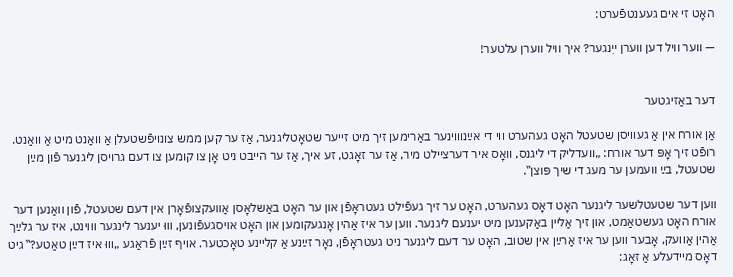האָט זי אים געענטפֿערט:

— ווער וויל דען ווערן ייִנגער? איך וויל ווערן עלטער!


דער באַזיגטער

אַן אורח אין אַ געוויסן שטעטל האָט געהערט ווי די אײַנוווינער באַרימען זיך מיט זייער שטאָטליגנער, אַז ער קען ממש צונויפֿשטעלן אַ וואַנט מיט אַ וואַנט. רופֿט זיך אָפּ דער אורח: „וועדליק די ליגנס, וואָס איר דערציילט מיר, אַז ער זאָגט, זע איך, אַז ער הייבט ניט אָן צו קומען צו דעם גרויסן ליגנער פֿון מײַן שטעטל, בײַ וועמען ער מעג די שיך פּוצן‟.

ווען דער שטעטלשער ליגנער האָט דאָס געהערט, האָט ער זיך געפֿילט געטראָפֿן און ער האָט באַשלאָסן אַוועקצופֿאָרן אין דעם שטעטל, פֿון וואַנען דער אורח האָט געשטאַמט, און זיך אַליין באַקענען מיט יענעם ליגנער. ווען ער איז אַהין אָנגעקומען און האָט אויסגעפֿונען, וווּ יענער לינגער וווינט, איז ער גלײַך אַהין אַוועק, אָבער ווען ער איז אַרײַן אין שטוב, האָט ער דעם ליגנער ניט געטראָפֿן, נאָר זײַנע אַ קליינע טאָכטער. אויף זײַן פֿראַגע „וווּ איז דײַן טאַטע?‟ גיט דאָס מיידעלע אַ זאָג: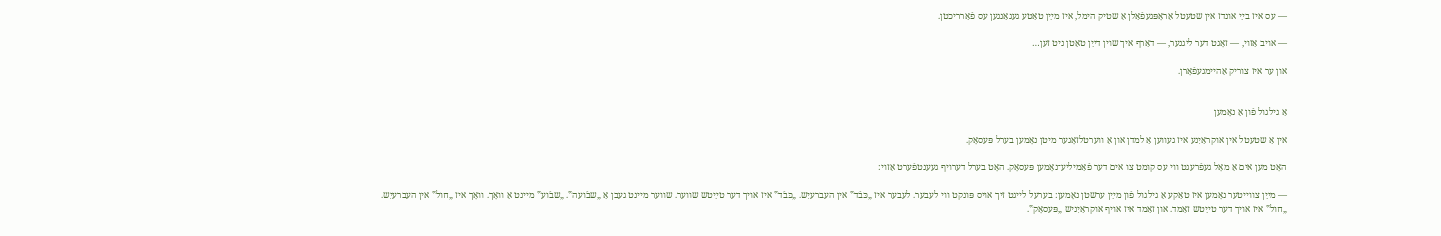— עס איז בײַ אונדז אין שטעטל אַראָפּגעפֿאַלן אַ שטיק הימל, איז מײַן טאַטע געגאַנגען עס פֿאַרריכטן.

— אויב אַזוי, — זאָגט דער ליגנער, — דאַרף איך שוין דײַן טאַטן ניט זען…

און ער איז צוריק אַהיימגעפֿאָרן.


אַ גילגול פֿון אַ נאָמען

אין אַ שטעטל אין אוקראַיִנע איז געווען אַ למדן און אַ ווערטלזאָגער מיטן נאָמען בערל פּעסאָק.

האָט מען אים אַ מאָל געפֿרעגט ווי עס קומט צו אים דער פֿאַמיליע־נאָמען פּעסאָק. האָט בערל דערויף געענטפֿערט אַזוי:

— מײַן צווייטער נאָמען איז טאַקע אַ גילגול פֿון מײַן ערשטן נאָמען: בערעל לייגט זיך אויס פּונקט ווי לעבער. לעבער איז „כּבֿד‟ אין העברעיִש. „כּבֿד‟ איז אויך דער טײַטש שווער. שווער מיינט געבן אַ „שבֿועה‟. „שבֿוע‟ מיינט אַ וואָך. וואָך איז „חול‟ אין העברעיִש. „חול‟ איז אויך דער טײַטש זאַמד. און זאַמד איז אויף אוקראַיִניש „פּעסאָק‟.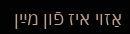אַזוי איז פֿון מײַן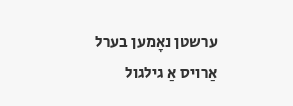ערשטן נאָמען בערל אַרויס אַ גילגול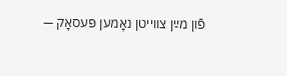פֿון מײַן צווייטן נאָמען פּעסאָק —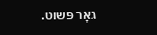גאָר פּשוט.